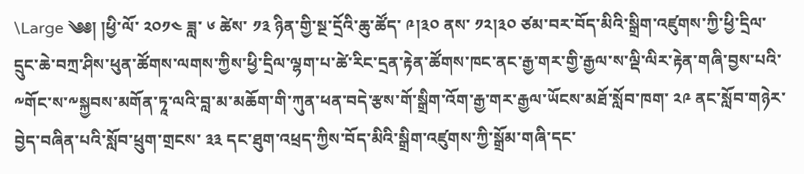\Large ༄༅། །ཕྱི་ལོ་ ༢༠༡༤ ཟླ་ ༦ ཚེས་ ༡༣ ཉིན་གྱི་སྔ་དྲོའི་ཆུ་ཚོད་ ༩།༣༠ ནས་ ༡༢།༣༠ ཙམ་བར་བོད་མིའི་སྒྲིག་འཛུགས་ཀྱི་ཕྱི་དྲིལ་དྲུང་ཆེ་བཀྲ་ཤིས་ཕུན་ཚོགས་ལགས་ཀྱིས་ཕྱི་དྲིལ་ལྷག་པ་ཚེ་རིང་དྲན་རྟེན་ཚོགས་ཁང་ནང་རྒྱ་གར་གྱི་རྒྱལ་ས་ལྡི་ལིར་རྟེན་གཞི་བྱས་པའི་༸གོང་ས་༸སྐྱབས་མགོན་ཏཱ་ལའི་བླ་མ་མཆོག་གི་ཀུན་ཕན་བདེ་རྩས་གོ་སྒྲིག་འོག་རྒྱ་གར་རྒྱལ་ཡོངས་མཐོ་སློབ་ཁག་ ༢༩ ནང་སློབ་གཉེར་བྱེད་བཞིན་པའི་སློབ་ཕྲུག་གྲངས་ ༣༣ དང་ཐུག་འཕྲད་ཀྱིས་བོད་མིའི་སྒྲིག་འཛུགས་ཀྱི་སྒྲོམ་གཞི་དང་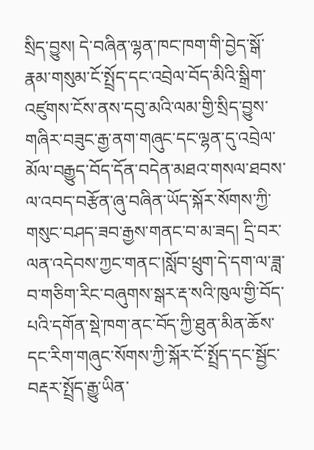སྲིད་བྱུས། དེ་བཞིན་ལྷན་ཁང་ཁག་གི་བྱེད་སྒོ་རྣམ་གསུམ་ངོ་སྤྲོད་དང་འབྲེལ་བོད་མིའི་སྒྲིག་འཛུགས་ངོས་ནས་དབུ་མའི་ལམ་གྱི་སྲིད་བྱུས་གཞིར་བཟུང་རྒྱ་ནག་གཞུང་དང་ལྷན་དུ་འབྲེལ་མོལ་བརྒྱུད་བོད་དོན་བདེན་མཐའ་གསལ་ཐབས་ལ་འབད་བརྩོན་ཞུ་བཞིན་ཡོད་སྐོར་སོགས་ཀྱི་གསུང་བཤད་ཟབ་རྒྱས་གནང་བ་མ་ཟད། དྲི་བར་ལན་འདེབས་ཀྱང་གནང་།སློབ་ཕྲུག་དེ་དག་ལ་ཟླ་བ་གཅིག་རིང་བཞུགས་སྒར་རྡ་སའི་ཁུལ་གྱི་བོད་པའི་དགོན་སྡེ་ཁག་ནང་བོད་ཀྱི་ཐུན་མིན་ཆོས་དང་རིག་གཞུང་སོགས་ཀྱི་སྐོར་ངོ་སྤྲོད་དང་སྦྱོང་བརྡར་སྤྲོད་རྒྱུ་ཡིན་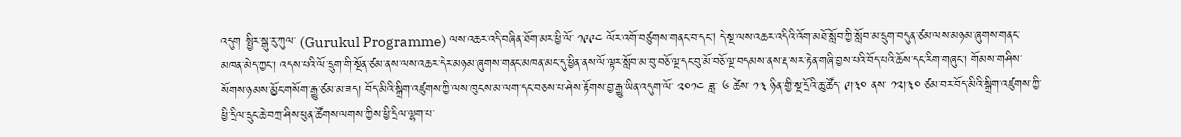འདུག སྤྱིར་སྒུ་རུ་ཀུལ་ (Gurukul Programme) ལས་འཆར་འདི་བཞིན་ཐོག་མར་ཕྱི་ལོ་ ༡༩༩༤ ལོར་འགོ་བཙུགས་གནང་བ་དང། དེ་སྔ་ལས་འཆར་འདིའི་འོག་མཐོ་སློབ་ཀྱི་སློབ་མ་དྲུག་བདུན་ཙམ་ལས་མཉམ་ཞུགས་གནང་མཁན་མེད་ཀྱང་། འདས་པའི་ལོ་དྲུག་གི་སྔོན་ཙམ་ནས་ལས་འཆར་དེར་མཉམ་ཞུགས་གནང་མཁན་མང་དུ་ཕྱིན་ནས་ལོ་ལྟར་སློབ་མ་བུ་བཅོ་ལྔ་དང་བུ་མོ་བཅོ་ལྔ་བདམས་ནས་རྡ་སར་རྟེན་གཞི་བྱས་པའི་བོད་པའི་ཆོས་དང་རིག་གཞུང་། གོམས་གཤིས་སོགས་ཉམས་མྱོང་གསོག་རྒྱུ་ཙམ་མ་ཟད། བོད་མིའི་སྒྲིག་འཛུགས་ཀྱི་ལས་ཁུངས་མ་ལག་དང་བཅས་པ་ཤེས་རྟོགས་བྱ་རྒྱུ་ཡིན་འདུག་ལོ་ ༢༠༡༤ ཟླ་ ༦ ཚེས་ ༡༣ ཉིན་གྱི་སྔ་དྲོའི་ཆུ་ཚོད་ ༩།༣༠ ནས་ ༡༢།༣༠ ཙམ་བར་བོད་མིའི་སྒྲིག་འཛུགས་ཀྱི་ཕྱི་དྲིལ་དྲུང་ཆེ་བཀྲ་ཤིས་ཕུན་ཚོགས་ལགས་ཀྱིས་ཕྱི་དྲིལ་ལྷག་པ་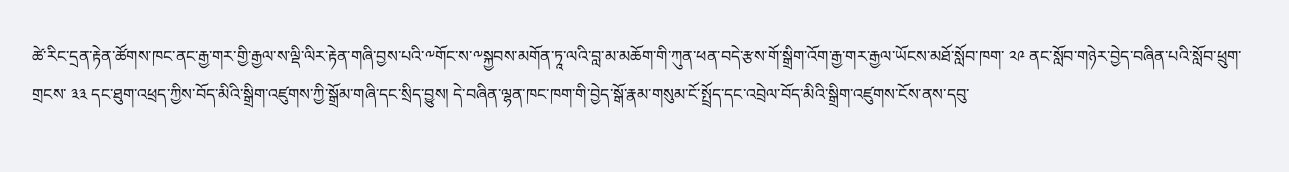ཚེ་རིང་དྲན་རྟེན་ཚོགས་ཁང་ནང་རྒྱ་གར་གྱི་རྒྱལ་ས་ལྡི་ལིར་རྟེན་གཞི་བྱས་པའི་༸གོང་ས་༸སྐྱབས་མགོན་ཏཱ་ལའི་བླ་མ་མཆོག་གི་ཀུན་ཕན་བདེ་རྩས་གོ་སྒྲིག་འོག་རྒྱ་གར་རྒྱལ་ཡོངས་མཐོ་སློབ་ཁག་ ༢༩ ནང་སློབ་གཉེར་བྱེད་བཞིན་པའི་སློབ་ཕྲུག་གྲངས་ ༣༣ དང་ཐུག་འཕྲད་ཀྱིས་བོད་མིའི་སྒྲིག་འཛུགས་ཀྱི་སྒྲོམ་གཞི་དང་སྲིད་བྱུས། དེ་བཞིན་ལྷན་ཁང་ཁག་གི་བྱེད་སྒོ་རྣམ་གསུམ་ངོ་སྤྲོད་དང་འབྲེལ་བོད་མིའི་སྒྲིག་འཛུགས་ངོས་ནས་དབུ་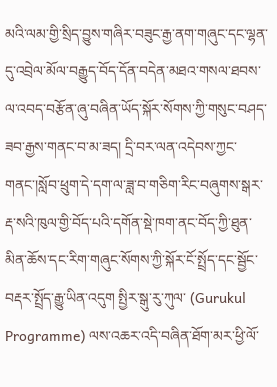མའི་ལམ་གྱི་སྲིད་བྱུས་གཞིར་བཟུང་རྒྱ་ནག་གཞུང་དང་ལྷན་དུ་འབྲེལ་མོལ་བརྒྱུད་བོད་དོན་བདེན་མཐའ་གསལ་ཐབས་ལ་འབད་བརྩོན་ཞུ་བཞིན་ཡོད་སྐོར་སོགས་ཀྱི་གསུང་བཤད་ཟབ་རྒྱས་གནང་བ་མ་ཟད། དྲི་བར་ལན་འདེབས་ཀྱང་གནང་།སློབ་ཕྲུག་དེ་དག་ལ་ཟླ་བ་གཅིག་རིང་བཞུགས་སྒར་རྡ་སའི་ཁུལ་གྱི་བོད་པའི་དགོན་སྡེ་ཁག་ནང་བོད་ཀྱི་ཐུན་མིན་ཆོས་དང་རིག་གཞུང་སོགས་ཀྱི་སྐོར་ངོ་སྤྲོད་དང་སྦྱོང་བརྡར་སྤྲོད་རྒྱུ་ཡིན་འདུག སྤྱིར་སྒུ་རུ་ཀུལ་ (Gurukul Programme) ལས་འཆར་འདི་བཞིན་ཐོག་མར་ཕྱི་ལོ་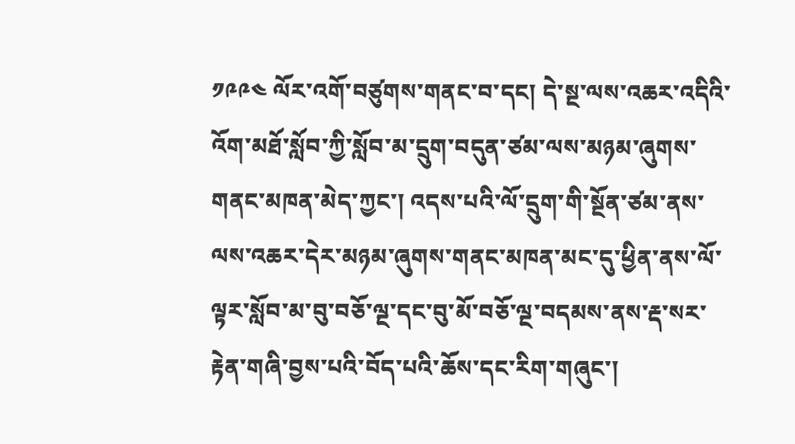༡༩༩༤ ལོར་འགོ་བཙུགས་གནང་བ་དང། དེ་སྔ་ལས་འཆར་འདིའི་འོག་མཐོ་སློབ་ཀྱི་སློབ་མ་དྲུག་བདུན་ཙམ་ལས་མཉམ་ཞུགས་གནང་མཁན་མེད་ཀྱང་། འདས་པའི་ལོ་དྲུག་གི་སྔོན་ཙམ་ནས་ལས་འཆར་དེར་མཉམ་ཞུགས་གནང་མཁན་མང་དུ་ཕྱིན་ནས་ལོ་ལྟར་སློབ་མ་བུ་བཅོ་ལྔ་དང་བུ་མོ་བཅོ་ལྔ་བདམས་ནས་རྡ་སར་རྟེན་གཞི་བྱས་པའི་བོད་པའི་ཆོས་དང་རིག་གཞུང་།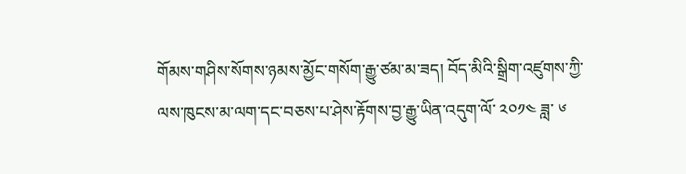གོམས་གཤིས་སོགས་ཉམས་མྱོང་གསོག་རྒྱུ་ཙམ་མ་ཟད། བོད་མིའི་སྒྲིག་འཛུགས་ཀྱི་ལས་ཁུངས་མ་ལག་དང་བཅས་པ་ཤེས་རྟོགས་བྱ་རྒྱུ་ཡིན་འདུག་ལོ་ ༢༠༡༤ ཟླ་ ༦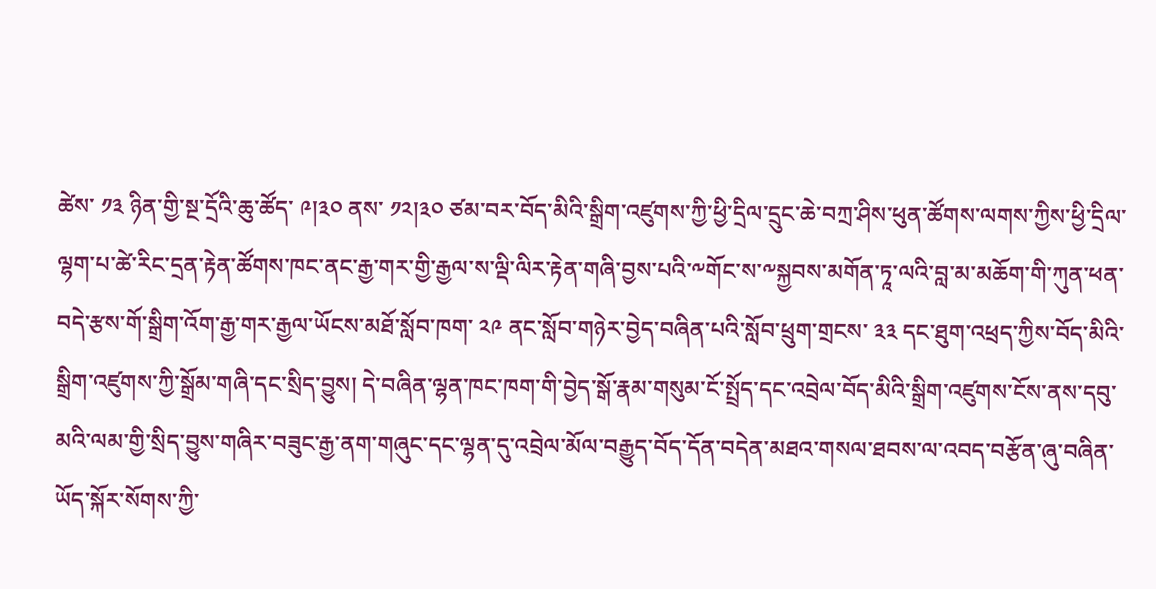ཚེས་ ༡༣ ཉིན་གྱི་སྔ་དྲོའི་ཆུ་ཚོད་ ༩།༣༠ ནས་ ༡༢།༣༠ ཙམ་བར་བོད་མིའི་སྒྲིག་འཛུགས་ཀྱི་ཕྱི་དྲིལ་དྲུང་ཆེ་བཀྲ་ཤིས་ཕུན་ཚོགས་ལགས་ཀྱིས་ཕྱི་དྲིལ་ལྷག་པ་ཚེ་རིང་དྲན་རྟེན་ཚོགས་ཁང་ནང་རྒྱ་གར་གྱི་རྒྱལ་ས་ལྡི་ལིར་རྟེན་གཞི་བྱས་པའི་༸གོང་ས་༸སྐྱབས་མགོན་ཏཱ་ལའི་བླ་མ་མཆོག་གི་ཀུན་ཕན་བདེ་རྩས་གོ་སྒྲིག་འོག་རྒྱ་གར་རྒྱལ་ཡོངས་མཐོ་སློབ་ཁག་ ༢༩ ནང་སློབ་གཉེར་བྱེད་བཞིན་པའི་སློབ་ཕྲུག་གྲངས་ ༣༣ དང་ཐུག་འཕྲད་ཀྱིས་བོད་མིའི་སྒྲིག་འཛུགས་ཀྱི་སྒྲོམ་གཞི་དང་སྲིད་བྱུས། དེ་བཞིན་ལྷན་ཁང་ཁག་གི་བྱེད་སྒོ་རྣམ་གསུམ་ངོ་སྤྲོད་དང་འབྲེལ་བོད་མིའི་སྒྲིག་འཛུགས་ངོས་ནས་དབུ་མའི་ལམ་གྱི་སྲིད་བྱུས་གཞིར་བཟུང་རྒྱ་ནག་གཞུང་དང་ལྷན་དུ་འབྲེལ་མོལ་བརྒྱུད་བོད་དོན་བདེན་མཐའ་གསལ་ཐབས་ལ་འབད་བརྩོན་ཞུ་བཞིན་ཡོད་སྐོར་སོགས་ཀྱི་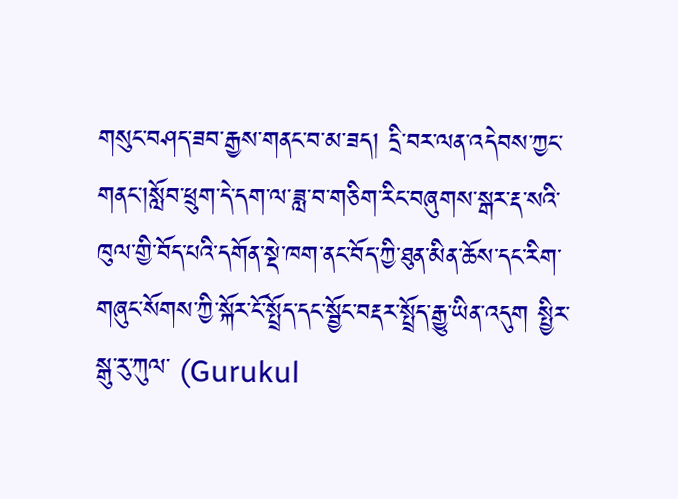གསུང་བཤད་ཟབ་རྒྱས་གནང་བ་མ་ཟད། དྲི་བར་ལན་འདེབས་ཀྱང་གནང་།སློབ་ཕྲུག་དེ་དག་ལ་ཟླ་བ་གཅིག་རིང་བཞུགས་སྒར་རྡ་སའི་ཁུལ་གྱི་བོད་པའི་དགོན་སྡེ་ཁག་ནང་བོད་ཀྱི་ཐུན་མིན་ཆོས་དང་རིག་གཞུང་སོགས་ཀྱི་སྐོར་ངོ་སྤྲོད་དང་སྦྱོང་བརྡར་སྤྲོད་རྒྱུ་ཡིན་འདུག སྤྱིར་སྒུ་རུ་ཀུལ་ (Gurukul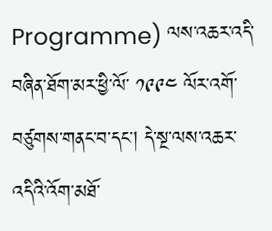Programme) ལས་འཆར་འདི་བཞིན་ཐོག་མར་ཕྱི་ལོ་ ༡༩༩༤ ལོར་འགོ་བཙུགས་གནང་བ་དང། དེ་སྔ་ལས་འཆར་འདིའི་འོག་མཐོ་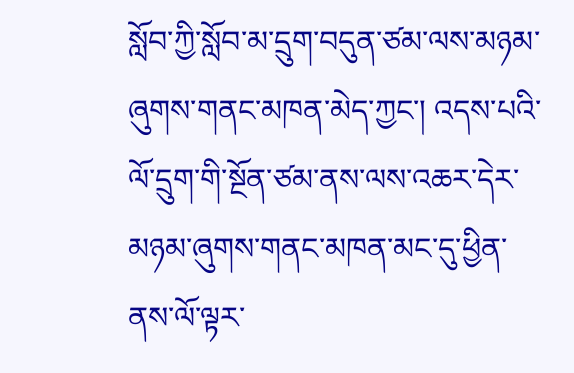སློབ་ཀྱི་སློབ་མ་དྲུག་བདུན་ཙམ་ལས་མཉམ་ཞུགས་གནང་མཁན་མེད་ཀྱང་། འདས་པའི་ལོ་དྲུག་གི་སྔོན་ཙམ་ནས་ལས་འཆར་དེར་མཉམ་ཞུགས་གནང་མཁན་མང་དུ་ཕྱིན་ནས་ལོ་ལྟར་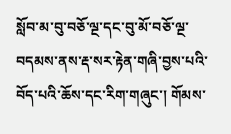སློབ་མ་བུ་བཅོ་ལྔ་དང་བུ་མོ་བཅོ་ལྔ་བདམས་ནས་རྡ་སར་རྟེན་གཞི་བྱས་པའི་བོད་པའི་ཆོས་དང་རིག་གཞུང་། གོམས་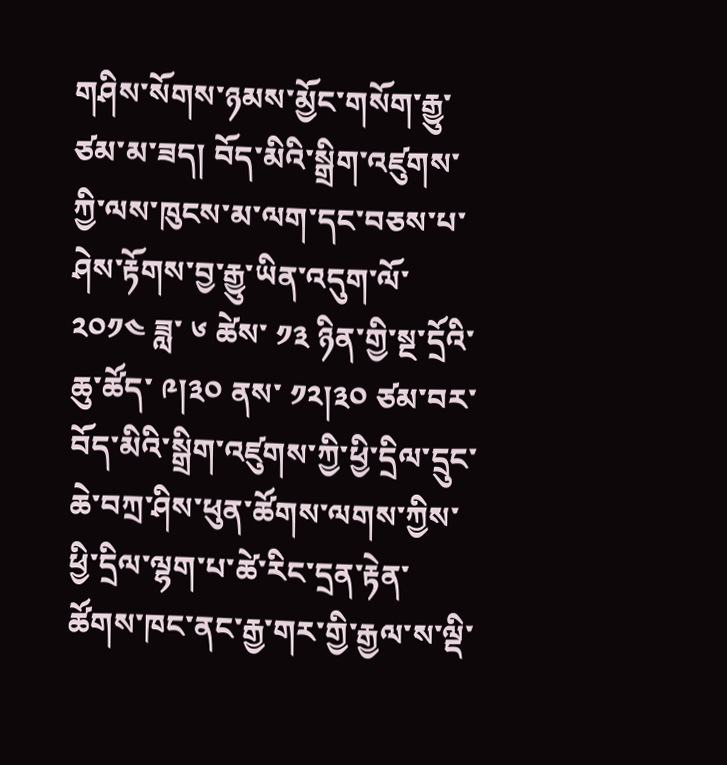གཤིས་སོགས་ཉམས་མྱོང་གསོག་རྒྱུ་ཙམ་མ་ཟད། བོད་མིའི་སྒྲིག་འཛུགས་ཀྱི་ལས་ཁུངས་མ་ལག་དང་བཅས་པ་ཤེས་རྟོགས་བྱ་རྒྱུ་ཡིན་འདུག་ལོ་ ༢༠༡༤ ཟླ་ ༦ ཚེས་ ༡༣ ཉིན་གྱི་སྔ་དྲོའི་ཆུ་ཚོད་ ༩།༣༠ ནས་ ༡༢།༣༠ ཙམ་བར་བོད་མིའི་སྒྲིག་འཛུགས་ཀྱི་ཕྱི་དྲིལ་དྲུང་ཆེ་བཀྲ་ཤིས་ཕུན་ཚོགས་ལགས་ཀྱིས་ཕྱི་དྲིལ་ལྷག་པ་ཚེ་རིང་དྲན་རྟེན་ཚོགས་ཁང་ནང་རྒྱ་གར་གྱི་རྒྱལ་ས་ལྡི་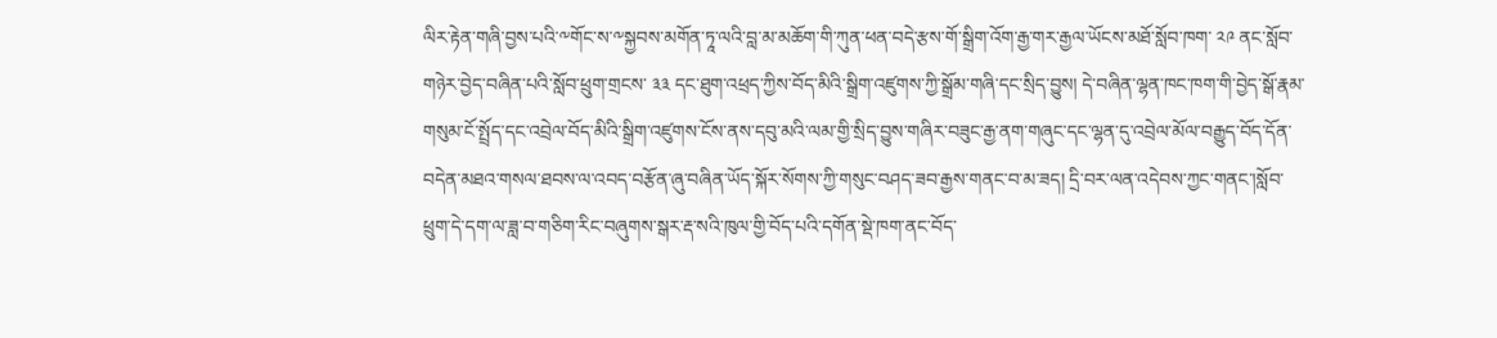ལིར་རྟེན་གཞི་བྱས་པའི་༸གོང་ས་༸སྐྱབས་མགོན་ཏཱ་ལའི་བླ་མ་མཆོག་གི་ཀུན་ཕན་བདེ་རྩས་གོ་སྒྲིག་འོག་རྒྱ་གར་རྒྱལ་ཡོངས་མཐོ་སློབ་ཁག་ ༢༩ ནང་སློབ་གཉེར་བྱེད་བཞིན་པའི་སློབ་ཕྲུག་གྲངས་ ༣༣ དང་ཐུག་འཕྲད་ཀྱིས་བོད་མིའི་སྒྲིག་འཛུགས་ཀྱི་སྒྲོམ་གཞི་དང་སྲིད་བྱུས། དེ་བཞིན་ལྷན་ཁང་ཁག་གི་བྱེད་སྒོ་རྣམ་གསུམ་ངོ་སྤྲོད་དང་འབྲེལ་བོད་མིའི་སྒྲིག་འཛུགས་ངོས་ནས་དབུ་མའི་ལམ་གྱི་སྲིད་བྱུས་གཞིར་བཟུང་རྒྱ་ནག་གཞུང་དང་ལྷན་དུ་འབྲེལ་མོལ་བརྒྱུད་བོད་དོན་བདེན་མཐའ་གསལ་ཐབས་ལ་འབད་བརྩོན་ཞུ་བཞིན་ཡོད་སྐོར་སོགས་ཀྱི་གསུང་བཤད་ཟབ་རྒྱས་གནང་བ་མ་ཟད། དྲི་བར་ལན་འདེབས་ཀྱང་གནང་།སློབ་ཕྲུག་དེ་དག་ལ་ཟླ་བ་གཅིག་རིང་བཞུགས་སྒར་རྡ་སའི་ཁུལ་གྱི་བོད་པའི་དགོན་སྡེ་ཁག་ནང་བོད་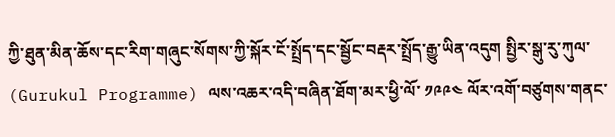ཀྱི་ཐུན་མིན་ཆོས་དང་རིག་གཞུང་སོགས་ཀྱི་སྐོར་ངོ་སྤྲོད་དང་སྦྱོང་བརྡར་སྤྲོད་རྒྱུ་ཡིན་འདུག སྤྱིར་སྒུ་རུ་ཀུལ་ (Gurukul Programme) ལས་འཆར་འདི་བཞིན་ཐོག་མར་ཕྱི་ལོ་ ༡༩༩༤ ལོར་འགོ་བཙུགས་གནང་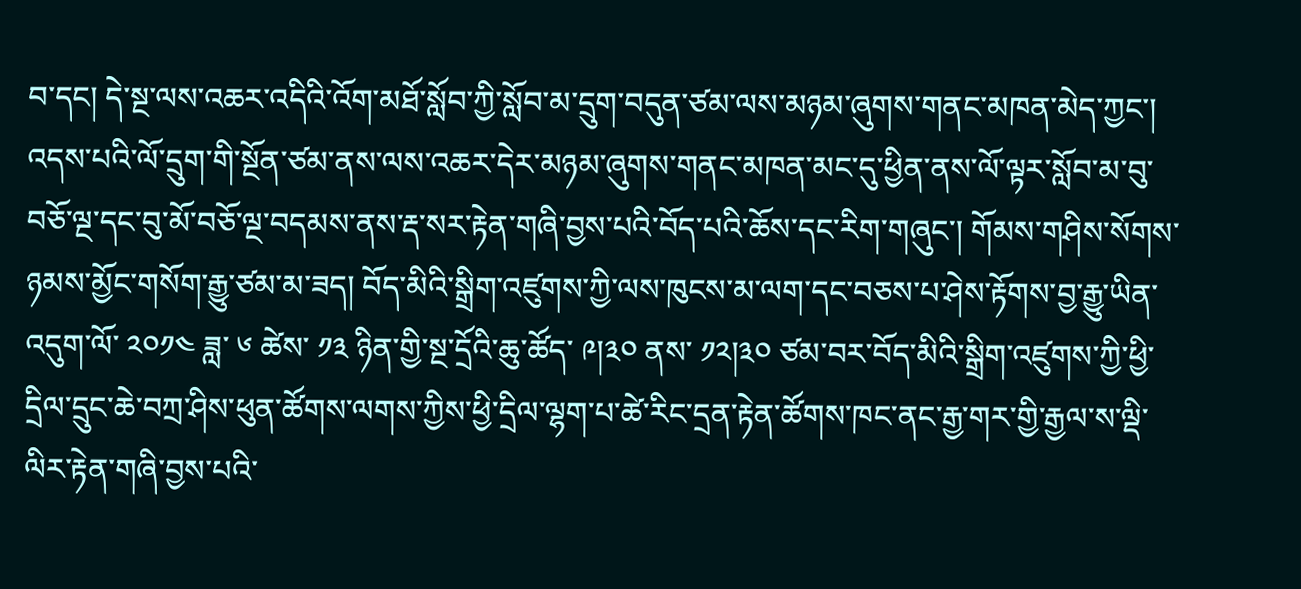བ་དང། དེ་སྔ་ལས་འཆར་འདིའི་འོག་མཐོ་སློབ་ཀྱི་སློབ་མ་དྲུག་བདུན་ཙམ་ལས་མཉམ་ཞུགས་གནང་མཁན་མེད་ཀྱང་། འདས་པའི་ལོ་དྲུག་གི་སྔོན་ཙམ་ནས་ལས་འཆར་དེར་མཉམ་ཞུགས་གནང་མཁན་མང་དུ་ཕྱིན་ནས་ལོ་ལྟར་སློབ་མ་བུ་བཅོ་ལྔ་དང་བུ་མོ་བཅོ་ལྔ་བདམས་ནས་རྡ་སར་རྟེན་གཞི་བྱས་པའི་བོད་པའི་ཆོས་དང་རིག་གཞུང་། གོམས་གཤིས་སོགས་ཉམས་མྱོང་གསོག་རྒྱུ་ཙམ་མ་ཟད། བོད་མིའི་སྒྲིག་འཛུགས་ཀྱི་ལས་ཁུངས་མ་ལག་དང་བཅས་པ་ཤེས་རྟོགས་བྱ་རྒྱུ་ཡིན་འདུག་ལོ་ ༢༠༡༤ ཟླ་ ༦ ཚེས་ ༡༣ ཉིན་གྱི་སྔ་དྲོའི་ཆུ་ཚོད་ ༩།༣༠ ནས་ ༡༢།༣༠ ཙམ་བར་བོད་མིའི་སྒྲིག་འཛུགས་ཀྱི་ཕྱི་དྲིལ་དྲུང་ཆེ་བཀྲ་ཤིས་ཕུན་ཚོགས་ལགས་ཀྱིས་ཕྱི་དྲིལ་ལྷག་པ་ཚེ་རིང་དྲན་རྟེན་ཚོགས་ཁང་ནང་རྒྱ་གར་གྱི་རྒྱལ་ས་ལྡི་ལིར་རྟེན་གཞི་བྱས་པའི་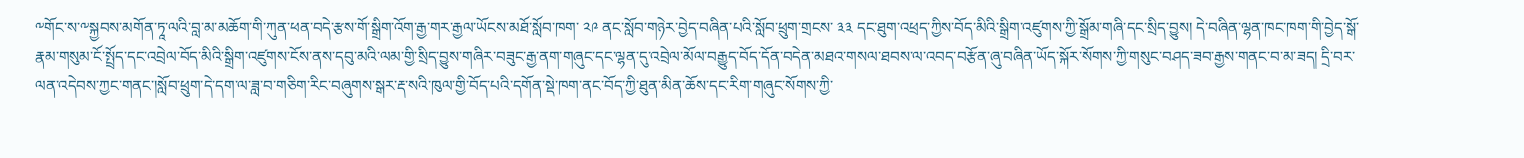༸གོང་ས་༸སྐྱབས་མགོན་ཏཱ་ལའི་བླ་མ་མཆོག་གི་ཀུན་ཕན་བདེ་རྩས་གོ་སྒྲིག་འོག་རྒྱ་གར་རྒྱལ་ཡོངས་མཐོ་སློབ་ཁག་ ༢༩ ནང་སློབ་གཉེར་བྱེད་བཞིན་པའི་སློབ་ཕྲུག་གྲངས་ ༣༣ དང་ཐུག་འཕྲད་ཀྱིས་བོད་མིའི་སྒྲིག་འཛུགས་ཀྱི་སྒྲོམ་གཞི་དང་སྲིད་བྱུས། དེ་བཞིན་ལྷན་ཁང་ཁག་གི་བྱེད་སྒོ་རྣམ་གསུམ་ངོ་སྤྲོད་དང་འབྲེལ་བོད་མིའི་སྒྲིག་འཛུགས་ངོས་ནས་དབུ་མའི་ལམ་གྱི་སྲིད་བྱུས་གཞིར་བཟུང་རྒྱ་ནག་གཞུང་དང་ལྷན་དུ་འབྲེལ་མོལ་བརྒྱུད་བོད་དོན་བདེན་མཐའ་གསལ་ཐབས་ལ་འབད་བརྩོན་ཞུ་བཞིན་ཡོད་སྐོར་སོགས་ཀྱི་གསུང་བཤད་ཟབ་རྒྱས་གནང་བ་མ་ཟད། དྲི་བར་ལན་འདེབས་ཀྱང་གནང་།སློབ་ཕྲུག་དེ་དག་ལ་ཟླ་བ་གཅིག་རིང་བཞུགས་སྒར་རྡ་སའི་ཁུལ་གྱི་བོད་པའི་དགོན་སྡེ་ཁག་ནང་བོད་ཀྱི་ཐུན་མིན་ཆོས་དང་རིག་གཞུང་སོགས་ཀྱི་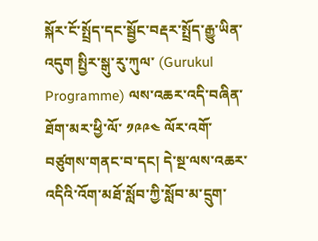སྐོར་ངོ་སྤྲོད་དང་སྦྱོང་བརྡར་སྤྲོད་རྒྱུ་ཡིན་འདུག སྤྱིར་སྒུ་རུ་ཀུལ་ (Gurukul Programme) ལས་འཆར་འདི་བཞིན་ཐོག་མར་ཕྱི་ལོ་ ༡༩༩༤ ལོར་འགོ་བཙུགས་གནང་བ་དང། དེ་སྔ་ལས་འཆར་འདིའི་འོག་མཐོ་སློབ་ཀྱི་སློབ་མ་དྲུག་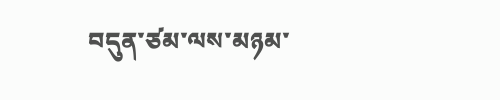བདུན་ཙམ་ལས་མཉམ་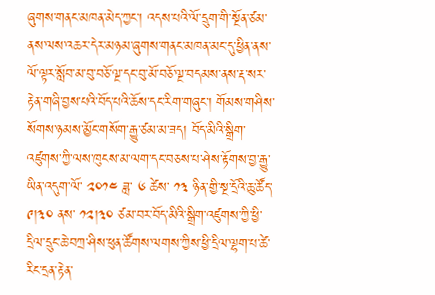ཞུགས་གནང་མཁན་མེད་ཀྱང་། འདས་པའི་ལོ་དྲུག་གི་སྔོན་ཙམ་ནས་ལས་འཆར་དེར་མཉམ་ཞུགས་གནང་མཁན་མང་དུ་ཕྱིན་ནས་ལོ་ལྟར་སློབ་མ་བུ་བཅོ་ལྔ་དང་བུ་མོ་བཅོ་ལྔ་བདམས་ནས་རྡ་སར་རྟེན་གཞི་བྱས་པའི་བོད་པའི་ཆོས་དང་རིག་གཞུང་། གོམས་གཤིས་སོགས་ཉམས་མྱོང་གསོག་རྒྱུ་ཙམ་མ་ཟད། བོད་མིའི་སྒྲིག་འཛུགས་ཀྱི་ལས་ཁུངས་མ་ལག་དང་བཅས་པ་ཤེས་རྟོགས་བྱ་རྒྱུ་ཡིན་འདུག་ལོ་ ༢༠༡༤ ཟླ་ ༦ ཚེས་ ༡༣ ཉིན་གྱི་སྔ་དྲོའི་ཆུ་ཚོད་ ༩།༣༠ ནས་ ༡༢།༣༠ ཙམ་བར་བོད་མིའི་སྒྲིག་འཛུགས་ཀྱི་ཕྱི་དྲིལ་དྲུང་ཆེ་བཀྲ་ཤིས་ཕུན་ཚོགས་ལགས་ཀྱིས་ཕྱི་དྲིལ་ལྷག་པ་ཚེ་རིང་དྲན་རྟེན་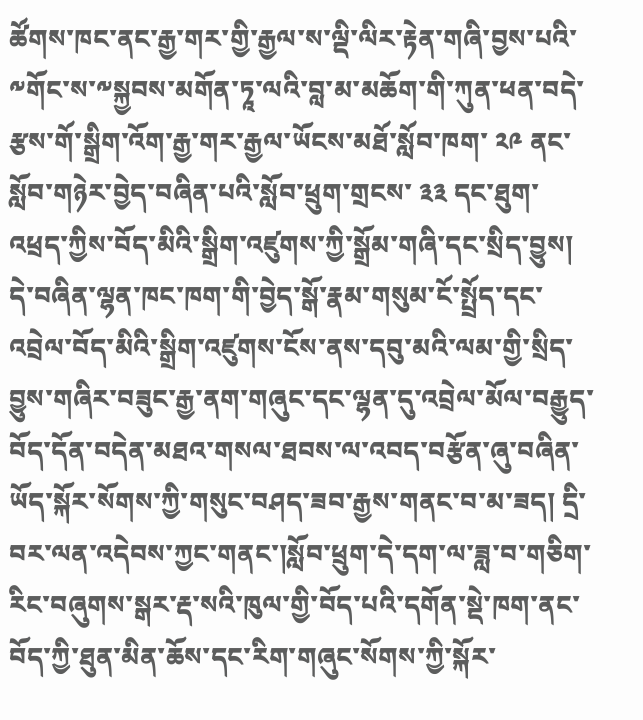ཚོགས་ཁང་ནང་རྒྱ་གར་གྱི་རྒྱལ་ས་ལྡི་ལིར་རྟེན་གཞི་བྱས་པའི་༸གོང་ས་༸སྐྱབས་མགོན་ཏཱ་ལའི་བླ་མ་མཆོག་གི་ཀུན་ཕན་བདེ་རྩས་གོ་སྒྲིག་འོག་རྒྱ་གར་རྒྱལ་ཡོངས་མཐོ་སློབ་ཁག་ ༢༩ ནང་སློབ་གཉེར་བྱེད་བཞིན་པའི་སློབ་ཕྲུག་གྲངས་ ༣༣ དང་ཐུག་འཕྲད་ཀྱིས་བོད་མིའི་སྒྲིག་འཛུགས་ཀྱི་སྒྲོམ་གཞི་དང་སྲིད་བྱུས། དེ་བཞིན་ལྷན་ཁང་ཁག་གི་བྱེད་སྒོ་རྣམ་གསུམ་ངོ་སྤྲོད་དང་འབྲེལ་བོད་མིའི་སྒྲིག་འཛུགས་ངོས་ནས་དབུ་མའི་ལམ་གྱི་སྲིད་བྱུས་གཞིར་བཟུང་རྒྱ་ནག་གཞུང་དང་ལྷན་དུ་འབྲེལ་མོལ་བརྒྱུད་བོད་དོན་བདེན་མཐའ་གསལ་ཐབས་ལ་འབད་བརྩོན་ཞུ་བཞིན་ཡོད་སྐོར་སོགས་ཀྱི་གསུང་བཤད་ཟབ་རྒྱས་གནང་བ་མ་ཟད། དྲི་བར་ལན་འདེབས་ཀྱང་གནང་།སློབ་ཕྲུག་དེ་དག་ལ་ཟླ་བ་གཅིག་རིང་བཞུགས་སྒར་རྡ་སའི་ཁུལ་གྱི་བོད་པའི་དགོན་སྡེ་ཁག་ནང་བོད་ཀྱི་ཐུན་མིན་ཆོས་དང་རིག་གཞུང་སོགས་ཀྱི་སྐོར་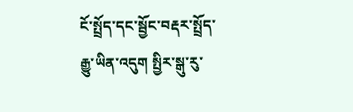ངོ་སྤྲོད་དང་སྦྱོང་བརྡར་སྤྲོད་རྒྱུ་ཡིན་འདུག སྤྱིར་སྒུ་རུ་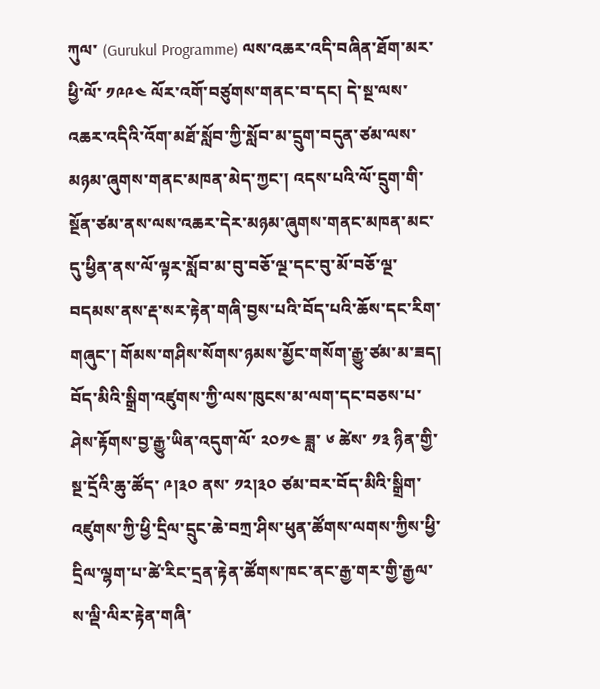ཀུལ་ (Gurukul Programme) ལས་འཆར་འདི་བཞིན་ཐོག་མར་ཕྱི་ལོ་ ༡༩༩༤ ལོར་འགོ་བཙུགས་གནང་བ་དང། དེ་སྔ་ལས་འཆར་འདིའི་འོག་མཐོ་སློབ་ཀྱི་སློབ་མ་དྲུག་བདུན་ཙམ་ལས་མཉམ་ཞུགས་གནང་མཁན་མེད་ཀྱང་། འདས་པའི་ལོ་དྲུག་གི་སྔོན་ཙམ་ནས་ལས་འཆར་དེར་མཉམ་ཞུགས་གནང་མཁན་མང་དུ་ཕྱིན་ནས་ལོ་ལྟར་སློབ་མ་བུ་བཅོ་ལྔ་དང་བུ་མོ་བཅོ་ལྔ་བདམས་ནས་རྡ་སར་རྟེན་གཞི་བྱས་པའི་བོད་པའི་ཆོས་དང་རིག་གཞུང་། གོམས་གཤིས་སོགས་ཉམས་མྱོང་གསོག་རྒྱུ་ཙམ་མ་ཟད། བོད་མིའི་སྒྲིག་འཛུགས་ཀྱི་ལས་ཁུངས་མ་ལག་དང་བཅས་པ་ཤེས་རྟོགས་བྱ་རྒྱུ་ཡིན་འདུག་ལོ་ ༢༠༡༤ ཟླ་ ༦ ཚེས་ ༡༣ ཉིན་གྱི་སྔ་དྲོའི་ཆུ་ཚོད་ ༩།༣༠ ནས་ ༡༢།༣༠ ཙམ་བར་བོད་མིའི་སྒྲིག་འཛུགས་ཀྱི་ཕྱི་དྲིལ་དྲུང་ཆེ་བཀྲ་ཤིས་ཕུན་ཚོགས་ལགས་ཀྱིས་ཕྱི་དྲིལ་ལྷག་པ་ཚེ་རིང་དྲན་རྟེན་ཚོགས་ཁང་ནང་རྒྱ་གར་གྱི་རྒྱལ་ས་ལྡི་ལིར་རྟེན་གཞི་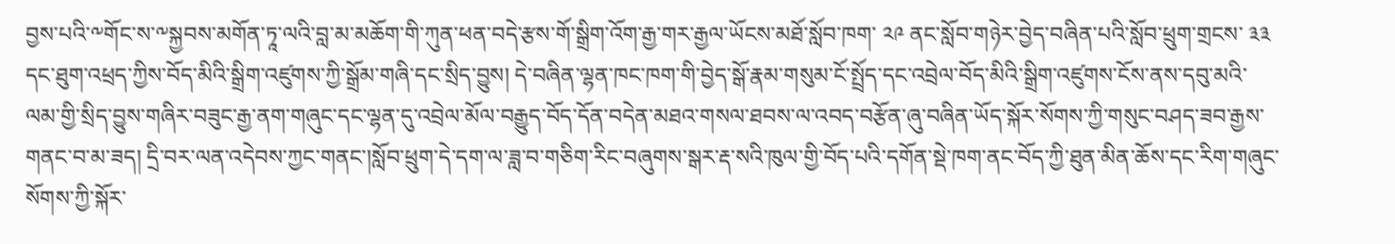བྱས་པའི་༸གོང་ས་༸སྐྱབས་མགོན་ཏཱ་ལའི་བླ་མ་མཆོག་གི་ཀུན་ཕན་བདེ་རྩས་གོ་སྒྲིག་འོག་རྒྱ་གར་རྒྱལ་ཡོངས་མཐོ་སློབ་ཁག་ ༢༩ ནང་སློབ་གཉེར་བྱེད་བཞིན་པའི་སློབ་ཕྲུག་གྲངས་ ༣༣ དང་ཐུག་འཕྲད་ཀྱིས་བོད་མིའི་སྒྲིག་འཛུགས་ཀྱི་སྒྲོམ་གཞི་དང་སྲིད་བྱུས། དེ་བཞིན་ལྷན་ཁང་ཁག་གི་བྱེད་སྒོ་རྣམ་གསུམ་ངོ་སྤྲོད་དང་འབྲེལ་བོད་མིའི་སྒྲིག་འཛུགས་ངོས་ནས་དབུ་མའི་ལམ་གྱི་སྲིད་བྱུས་གཞིར་བཟུང་རྒྱ་ནག་གཞུང་དང་ལྷན་དུ་འབྲེལ་མོལ་བརྒྱུད་བོད་དོན་བདེན་མཐའ་གསལ་ཐབས་ལ་འབད་བརྩོན་ཞུ་བཞིན་ཡོད་སྐོར་སོགས་ཀྱི་གསུང་བཤད་ཟབ་རྒྱས་གནང་བ་མ་ཟད། དྲི་བར་ལན་འདེབས་ཀྱང་གནང་།སློབ་ཕྲུག་དེ་དག་ལ་ཟླ་བ་གཅིག་རིང་བཞུགས་སྒར་རྡ་སའི་ཁུལ་གྱི་བོད་པའི་དགོན་སྡེ་ཁག་ནང་བོད་ཀྱི་ཐུན་མིན་ཆོས་དང་རིག་གཞུང་སོགས་ཀྱི་སྐོར་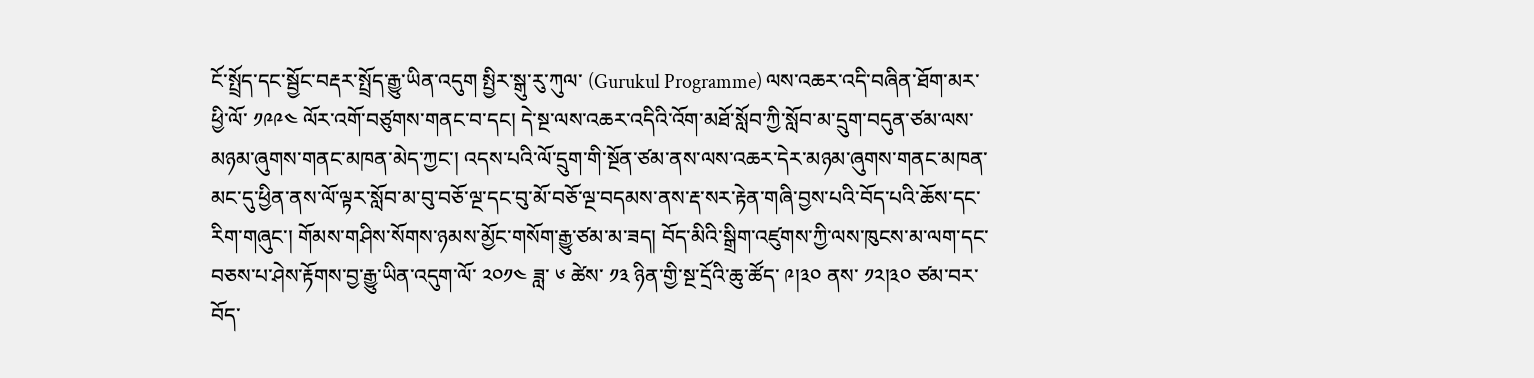ངོ་སྤྲོད་དང་སྦྱོང་བརྡར་སྤྲོད་རྒྱུ་ཡིན་འདུག སྤྱིར་སྒུ་རུ་ཀུལ་ (Gurukul Programme) ལས་འཆར་འདི་བཞིན་ཐོག་མར་ཕྱི་ལོ་ ༡༩༩༤ ལོར་འགོ་བཙུགས་གནང་བ་དང། དེ་སྔ་ལས་འཆར་འདིའི་འོག་མཐོ་སློབ་ཀྱི་སློབ་མ་དྲུག་བདུན་ཙམ་ལས་མཉམ་ཞུགས་གནང་མཁན་མེད་ཀྱང་། འདས་པའི་ལོ་དྲུག་གི་སྔོན་ཙམ་ནས་ལས་འཆར་དེར་མཉམ་ཞུགས་གནང་མཁན་མང་དུ་ཕྱིན་ནས་ལོ་ལྟར་སློབ་མ་བུ་བཅོ་ལྔ་དང་བུ་མོ་བཅོ་ལྔ་བདམས་ནས་རྡ་སར་རྟེན་གཞི་བྱས་པའི་བོད་པའི་ཆོས་དང་རིག་གཞུང་། གོམས་གཤིས་སོགས་ཉམས་མྱོང་གསོག་རྒྱུ་ཙམ་མ་ཟད། བོད་མིའི་སྒྲིག་འཛུགས་ཀྱི་ལས་ཁུངས་མ་ལག་དང་བཅས་པ་ཤེས་རྟོགས་བྱ་རྒྱུ་ཡིན་འདུག་ལོ་ ༢༠༡༤ ཟླ་ ༦ ཚེས་ ༡༣ ཉིན་གྱི་སྔ་དྲོའི་ཆུ་ཚོད་ ༩།༣༠ ནས་ ༡༢།༣༠ ཙམ་བར་བོད་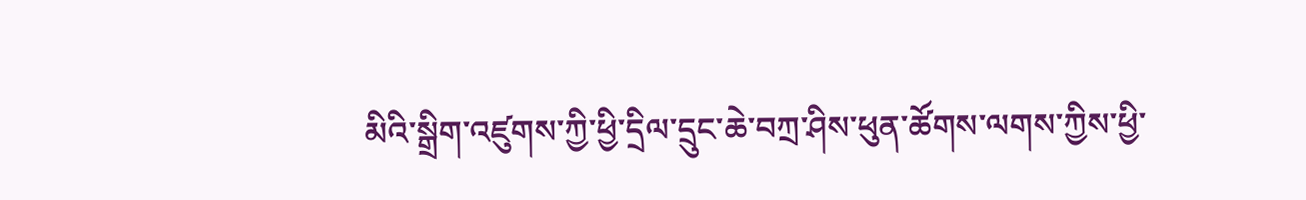མིའི་སྒྲིག་འཛུགས་ཀྱི་ཕྱི་དྲིལ་དྲུང་ཆེ་བཀྲ་ཤིས་ཕུན་ཚོགས་ལགས་ཀྱིས་ཕྱི་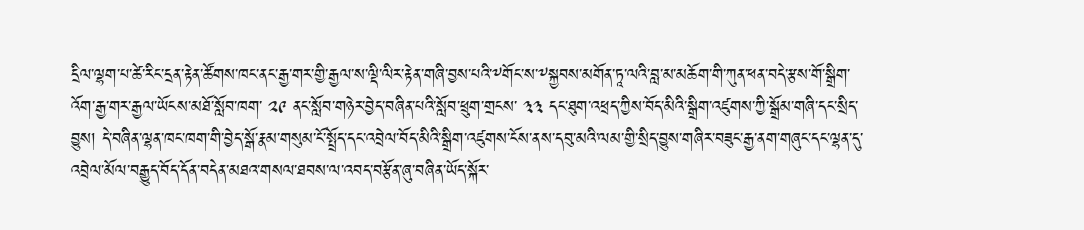དྲིལ་ལྷག་པ་ཚེ་རིང་དྲན་རྟེན་ཚོགས་ཁང་ནང་རྒྱ་གར་གྱི་རྒྱལ་ས་ལྡི་ལིར་རྟེན་གཞི་བྱས་པའི་༸གོང་ས་༸སྐྱབས་མགོན་ཏཱ་ལའི་བླ་མ་མཆོག་གི་ཀུན་ཕན་བདེ་རྩས་གོ་སྒྲིག་འོག་རྒྱ་གར་རྒྱལ་ཡོངས་མཐོ་སློབ་ཁག་ ༢༩ ནང་སློབ་གཉེར་བྱེད་བཞིན་པའི་སློབ་ཕྲུག་གྲངས་ ༣༣ དང་ཐུག་འཕྲད་ཀྱིས་བོད་མིའི་སྒྲིག་འཛུགས་ཀྱི་སྒྲོམ་གཞི་དང་སྲིད་བྱུས། དེ་བཞིན་ལྷན་ཁང་ཁག་གི་བྱེད་སྒོ་རྣམ་གསུམ་ངོ་སྤྲོད་དང་འབྲེལ་བོད་མིའི་སྒྲིག་འཛུགས་ངོས་ནས་དབུ་མའི་ལམ་གྱི་སྲིད་བྱུས་གཞིར་བཟུང་རྒྱ་ནག་གཞུང་དང་ལྷན་དུ་འབྲེལ་མོལ་བརྒྱུད་བོད་དོན་བདེན་མཐའ་གསལ་ཐབས་ལ་འབད་བརྩོན་ཞུ་བཞིན་ཡོད་སྐོར་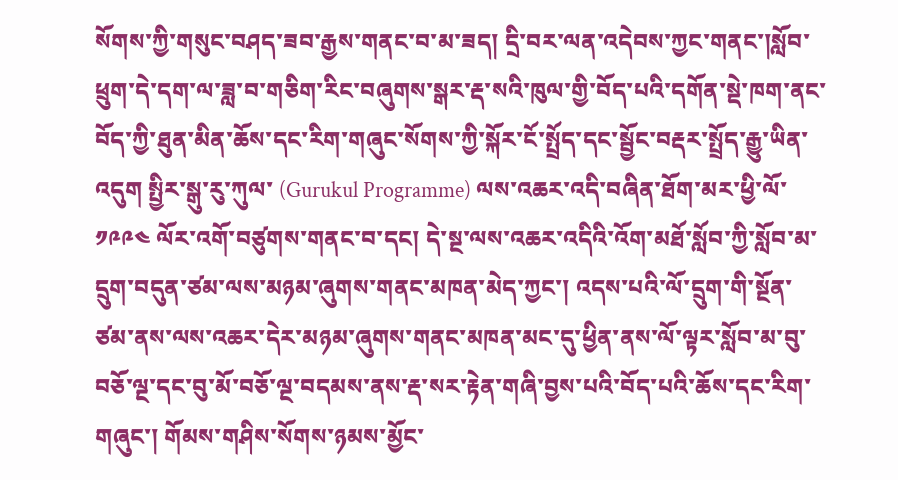སོགས་ཀྱི་གསུང་བཤད་ཟབ་རྒྱས་གནང་བ་མ་ཟད། དྲི་བར་ལན་འདེབས་ཀྱང་གནང་།སློབ་ཕྲུག་དེ་དག་ལ་ཟླ་བ་གཅིག་རིང་བཞུགས་སྒར་རྡ་སའི་ཁུལ་གྱི་བོད་པའི་དགོན་སྡེ་ཁག་ནང་བོད་ཀྱི་ཐུན་མིན་ཆོས་དང་རིག་གཞུང་སོགས་ཀྱི་སྐོར་ངོ་སྤྲོད་དང་སྦྱོང་བརྡར་སྤྲོད་རྒྱུ་ཡིན་འདུག སྤྱིར་སྒུ་རུ་ཀུལ་ (Gurukul Programme) ལས་འཆར་འདི་བཞིན་ཐོག་མར་ཕྱི་ལོ་ ༡༩༩༤ ལོར་འགོ་བཙུགས་གནང་བ་དང། དེ་སྔ་ལས་འཆར་འདིའི་འོག་མཐོ་སློབ་ཀྱི་སློབ་མ་དྲུག་བདུན་ཙམ་ལས་མཉམ་ཞུགས་གནང་མཁན་མེད་ཀྱང་། འདས་པའི་ལོ་དྲུག་གི་སྔོན་ཙམ་ནས་ལས་འཆར་དེར་མཉམ་ཞུགས་གནང་མཁན་མང་དུ་ཕྱིན་ནས་ལོ་ལྟར་སློབ་མ་བུ་བཅོ་ལྔ་དང་བུ་མོ་བཅོ་ལྔ་བདམས་ནས་རྡ་སར་རྟེན་གཞི་བྱས་པའི་བོད་པའི་ཆོས་དང་རིག་གཞུང་། གོམས་གཤིས་སོགས་ཉམས་མྱོང་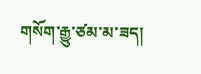གསོག་རྒྱུ་ཙམ་མ་ཟད།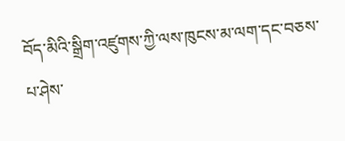བོད་མིའི་སྒྲིག་འཛུགས་ཀྱི་ལས་ཁུངས་མ་ལག་དང་བཅས་པ་ཤེས་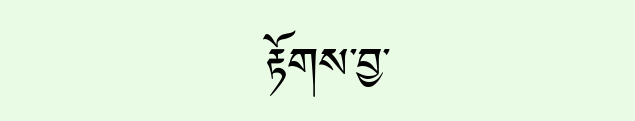རྟོགས་བྱ་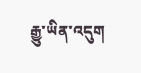རྒྱུ་ཡིན་འདུག